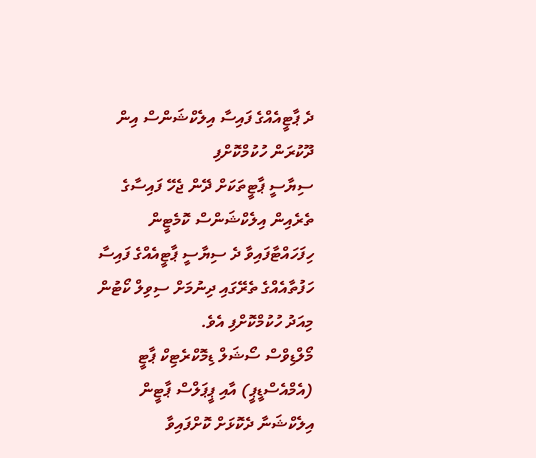ދެ ޕާޓީއެއްގެ ފައިސާ އިލެކްޝަންސް އިން ދޫކުރަން ހުކުމްކޮށްފި
ސިޔާސީ ޕާޓީތަކަށް ދޭން ޖެހޭ ފައިސާގެ ތެރެއިން އިލެކްޝަންސް ކޮމެޓީން ހިފަހައްޓާފައިވާ ދެ ސިޔާސީ ޕާޓީއެއްގެ ފައިސާ ހަފުތާއެއްގެ ތެރޭގައި ދިނުމަށް ސިވިލް ކޯޓުން މިއަދު ހުކުމްކޮށްފި އެވެ.
މޯލްޑިވްސް ސޯޝަލް ޑިމޮކްރެޓިކް ޕާޓީ (އެމްއެސްޑީޕީ) އާއި ޕީޕަލްސް ޕާޓީން އިލެކްޝަނާ ދެކޮޅަށް ކޮށްފައިވާ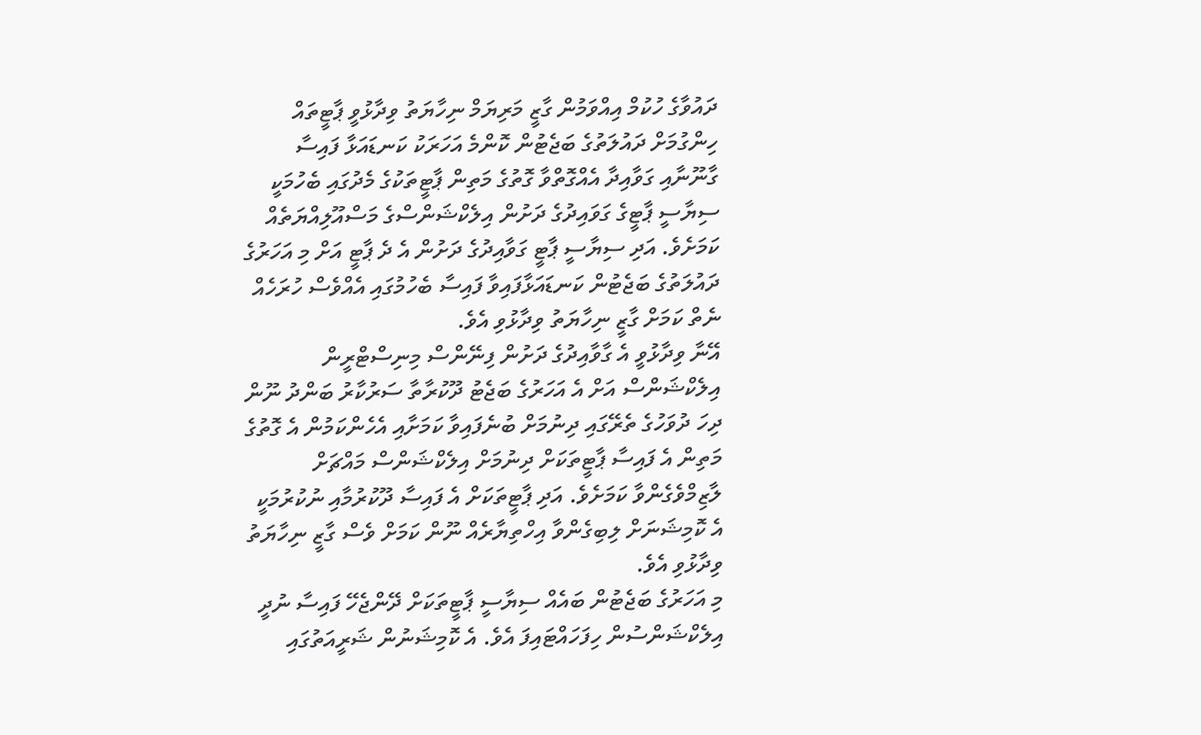ދައުވާގެ ހުކުމް އިއްވަމުން ގާޒީ މަރިޔަމް ނިހާޔަތު ވިދާޅުވީ ޕާޓީތައް ހިންގުމަށް ދައުލަތުގެ ބަޖެޓުން ކޮންމެ އަހަރަކު ކަނޑައަޅާ ފައިސާ ގާނޫނާއި ގަވާއިދާ އެއްގޮތްވާ ގޮތުގެ މަތިން ޕާޓީތަކުގެ މެދުގައި ބެހުމަކީ ސިޔާސީ ޕާޓީގެ ގަވައިދުގެ ދަށުން އިލެކްޝަންސްގެ މަސްއޫލިއްޔަތެއް ކަމަށެވެ. އަދި ސިޔާސީ ޕާޓީ ގަވާއިދުގެ ދަށުން އެ ދެ ޕާޓީ އަށް މި އަހަރުގެ ދައުލަތުގެ ބަޖެޓުން ކަނޑައަޅާފައިވާ ފައިސާ ބެހުމުގައި އެއްވެސް ހުރަހެއް ނެތް ކަމަށް ގާޒީ ނިހާޔަތު ވިދާޅުވި އެވެ.
އޭނާ ވިދާޅުވީ އެ ގާވާއިދުގެ ދަށުން ފިނޭންސް މިނިސްޓްރީން އިލެކްޝަންސް އަށް އެ އަހަރުގެ ބަޖެޓު ދޫކުރާތާ ސަރުކާރު ބަންދު ނޫން ދިހަ ދުވަހުގެ ތެރޭގައި ދިނުމަށް ބުނެފައިވާ ކަމަށާއި އެހެންކަމުން އެ ގޮތުގެ މަތިން އެ ފައިސާ ޕާޓީތަކަށް ދިނުމަށް އިލެކްޝަންސް މައްޗަށް ލާޒިމްވެގެންވާ ކަމަށެވެ. އަދި ޕާޓީތަކަށް އެ ފައިސާ ދޫކުރުމާއި ނުކުރުމަކީ އެ ކޮމިޝަނަށް ލިބިގެންވާ އިހްތިޔާރެއް ނޫން ކަމަށް ވެސް ގާޒީ ނިހާޔަތު ވިދާޅުވި އެވެ.
މި އަހަރުގެ ބަޖެޓުން ބައެއް ސިޔާސީ ޕާޓީތަކަށް ދޭންޖެހޭ ފައިސާ ނުދީ އިލެކްޝަންސުން ހިފަހައްޓައިފަ އެވެ. އެ ކޮމިޝަނުން ޝަރީއަތުގައި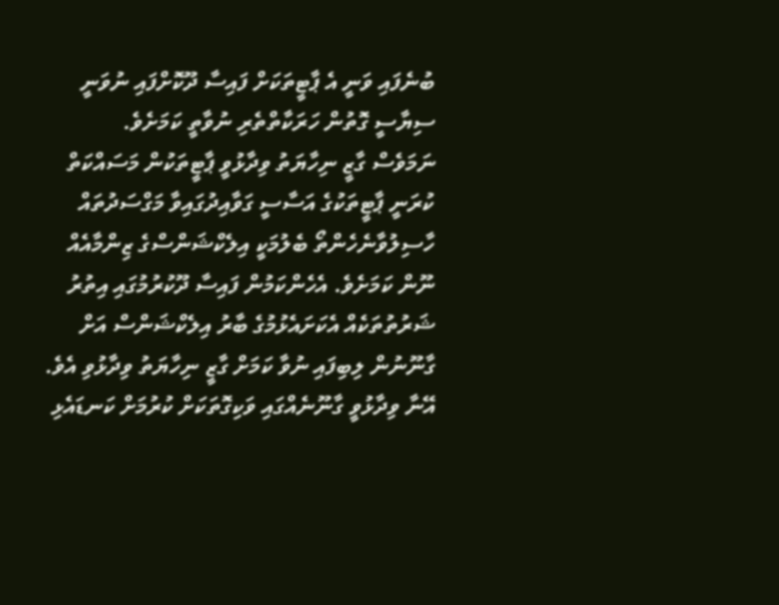ބުނެފައި ވަނީ އެ ޕާޓީތަކަށް ފައިސާ ދޫކޮށްފައި ނުވަނީ ސިޔާސީ ގޮތުން ހަރަކާތްތެރި ނުވާތީ ކަމަށެވެ.
ނަމަވެސް ގާޒީ ނިހާޔަތު ވިދާޅުވީ ޕާޓީތަކުން މަސައްކަތް ކުރަނީ ޕާޓީތަކުގެ އަސާސީ ގަވާއިދުގައިވާ މަގްސަދުތައް ހާސިލުވާނެހެންތޯ ބެލުމަކީ އިލެކްޝަންސްގެ ޒިންމާއެއް ނޫން ކަމަށެވެ. އެހެންކަމުން ފައިސާ ދޫކުރުމުގައި އިތުރު ޝަރުތުތަކެއް އެކަށައެޅުމުގެ ބާރު އިލެކްޝަންސް އަށް ގާނޫނުން ލިބިފައި ނުވާ ކަމަށް ގާޒީ ނިހާޔަތު ވިދާޅުވި އެވެ.
އޭނާ ވިދާޅުވީ ގާނޫނެއްގައި ވަކިގޮތަކަށް ކުރުމަށް ކަނޑައެޅި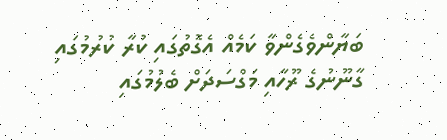ބަޔާންވެގެންވާ ކަމެއް އެގޮތުގައި ކުރާ ކުރުމުގައި ގާނޫނުގެ ރޫހާއި މަގްސަދަށް ބެލުމުގައި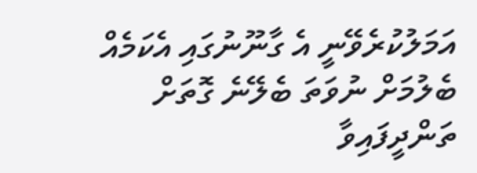އަމަލުކުރެވޭނީ އެ ގާނޫނުގައި އެކަމެއް ބެލުމަށް ނުވަތަ ބެލޭނެ ގޮތަށް ތަންދީފައިވާ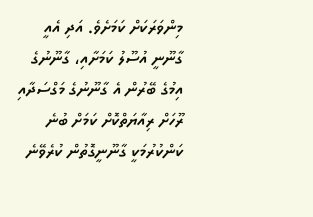މިންވަރަކަށް ކަމަށެވެ. އަދި އެއީ ގާނޫނީ އުސޫލު ކަމަށާއި، ގާނޫނުގެ އިމުގެ ބޭރުން އެ ގާނޫނުގެ މަގްސަދާއި ރޫހަށް ރިއާޔަތްކޮށް ކަމަށް ބުނެ ކަންކުރުމަކީ ގާނޫނީގޮތުން ކުރެވޭނެ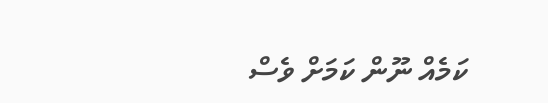ކަމެއް ނޫން ކަމަށް ވެސް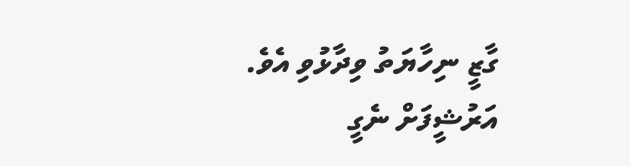ގާޒީ ނިހާޔަތު ވިދާޅުވި އެވެ.
އަރުޝީފަށް ނެގީ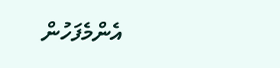އެންމެފަހުން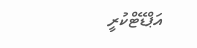އަޕްޑޭޓްކުރީ